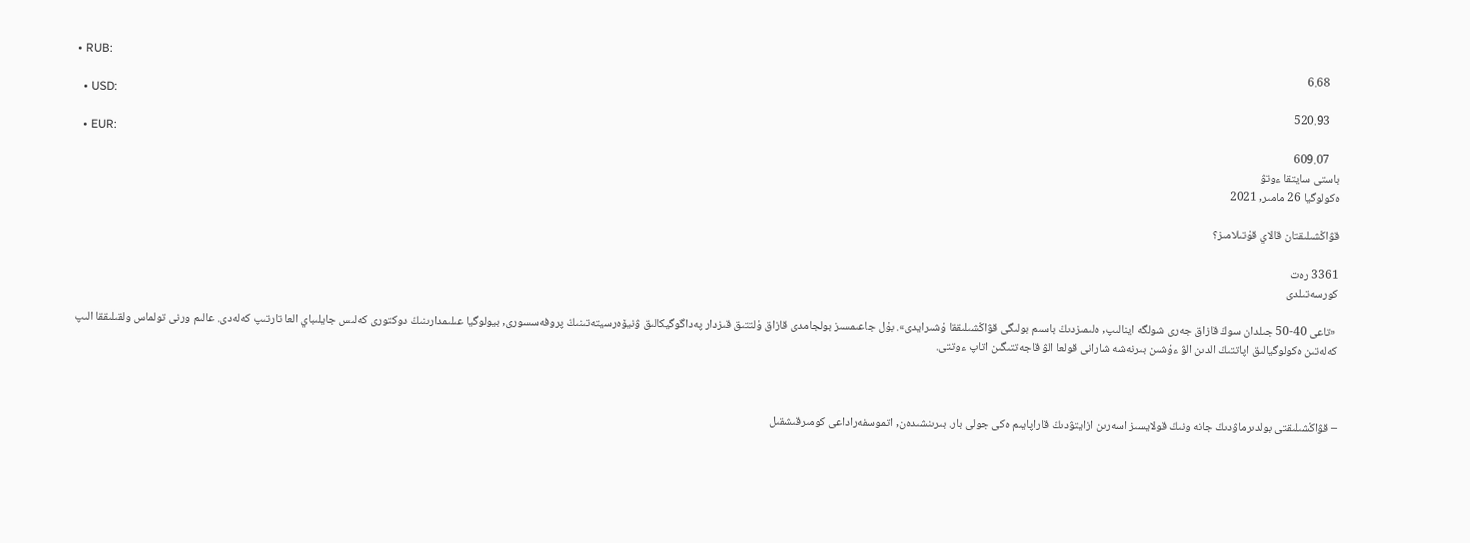• RUB:
    6.68
  • USD:
    520.93
  • EUR:
    609.07
باستى سايتقا ءوتۋ
ەكولوگيا 26 مامىر, 2021

قۋاڭشىلىقتان قالاي قۇتىلامىز؟

3361 رەت
كورسەتىلدى

 «تاعى 40-50 جىلدان سوڭ قازاق جەرى شولگە اينالىپ, ەلىمىزدىڭ باسىم بولىگى قۋاڭشىلىققا ۇشىرايدى». بۇل جاعىمسىز بولجامدى قازاق ۇلتتىق قىزدار پەداگوگيكالىق ۋنيۆەرسيتەتىنىڭ پروفەسسورى, بيولوگيا عىلىمدارىنىڭ دوكتورى كەلىس جايلىباي العا تارتىپ كەلەدى. عالىم ورنى تولماس ولقىلىققا الىپ كەلەتىن ەكولوگيالىق اپاتتىڭ الدىن الۋ ءۇشىن بىرنەشە شارانى قولعا الۋ قاجەتتىگىن اتاپ ءوتتى.



– قۋاڭشىلىقتى بولدىرماۋدىڭ جانە ونىڭ قولايسىز اسەرىن ازايتۋدىڭ قاراپايىم ەكى جولى بار. بىرىنشىدەن, اتموسفەراداعى كومىرقىشقىل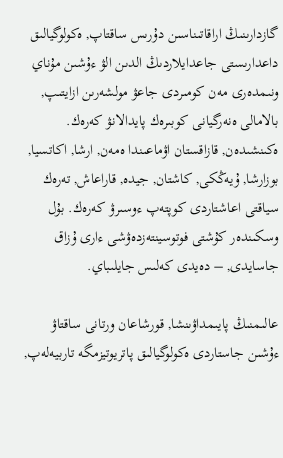گازدارىنىڭ اراقاتىناسىن دۇرىس ساقتاپ, ەكولوگيالىق داعدارىستى جاعدايلاردىڭ الدىن الۋ ءۇشىن مۇناي ونىمدەرى مەن كومىردى جاعۋ مولشەرىن ازايتىپ, بالامالى ەنەرگيانى كوبىرەك پايدالانۋ كەرەك. ەكىنشىدەن, قازاقستان اۋماعىندا ەمەن, ارشا, اكاتسيا, بوزارشا, ۇيەڭكى, كاشتان, جيدە, قاراعاش, تەرەك سياقتى اعاشتاردى كوپتەپ ءوسىرۋ كەرەك. بۇل وسكىندەر كۇشتى فوتوسينتەزدەۋشى ءارى ۇزاق جاسايدى, – دەيدى كەلىس جايلىباي.

عالىمنىڭ پايىمداۋىنشا, قورشاعان ورتانى ساقتاۋ ءۇشىن جاستاردى ەكولوگيالىق پاتريوتيزمگە تاربيەلەپ,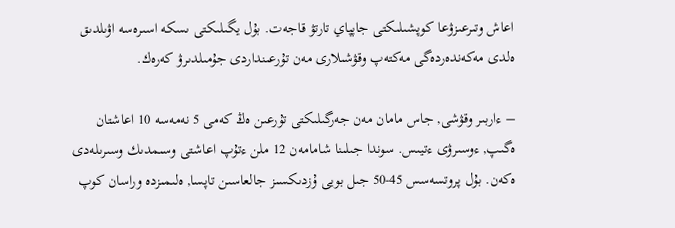اعاش وتىرعىزۋعا كوپشىلىكتى جاپپاي تارتۋ قاجەت. بۇل يگىلىكتى ىسكە اسىرەسە اۋىلدىق ەلدى مەكەندەردەگى مەكتەپ وقۋشىلارى مەن تۇرعىنداردى جۇمىلدىرۋ كەرەك.

– ءاربىر وقۋشى, جاس مامان مەن جەرگىلىكتى تۇرعىن ەڭ كەمى 5 نەمەسە 10 اعاشتان ەگىپ, ءوسىرۋى ءتيىس. سوندا جىلىنا شامامەن 12 ملن ءتۇپ اعاشتى وسىمدىك وسىرىلەدى ەكەن. بۇل پروتسەسس 45-50 جىل بويى ۇزدىكسىز جالعاسىن تاپسا, ەلىمىزدە وراسان كوپ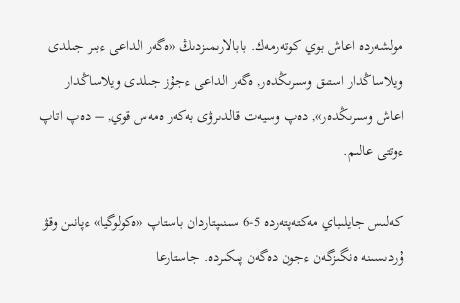مولشەردە اعاش بوي كوتەرمەك. بابالارىمىزدىڭ «ەگەر الداعى ءبىر جىلدى ويلاساڭدار استىق وسىرىڭدەر, ەگەر الداعى ءجۇز جىلدى ويلاساڭدار اعاش وسىرىڭدەر», دەپ وسيەت قالدىرۋى بەكەر ەمەس قوي, – دەپ اتاپ ءوتتى عالىم.

كەلىس جايلىباي مەكتەپتەردە 5-6 سىنىپتاردان باستاپ «ەكولوگيا» ءپانىن وقۋ ۇردىسىنە ەنگىزگەن ءجون دەگەن پىكىردە. جاستارعا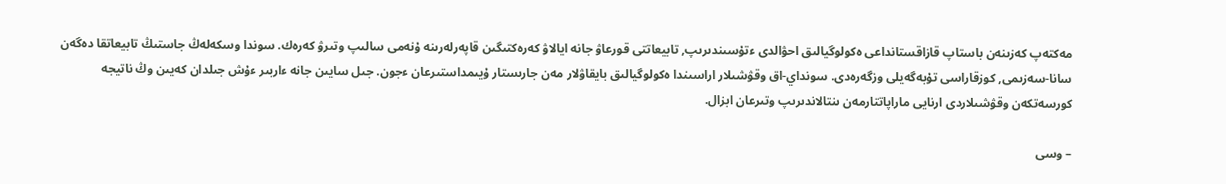مەكتەپ كەزىنەن باستاپ قازاقستانداعى ەكولوگيالىق احۋالدى ءتۇسىندىرىپ, تابيعاتتى قورعاۋ جانە ايالاۋ كەرەكتىگىن قاپەرلەرىنە ۇنەمى سالىپ وتىرۋ كەرەك. سوندا وسكەلەڭ جاستىڭ تابيعاتقا دەگەن سانا-سەزىمى, كوزقاراسى تۇبەگەيلى وزگەرەدى. سونداي-اق وقۋشىلار اراسىندا ەكولوگيالىق بايقاۋلار مەن جارىستار ۇيىمداستىرعان ءجون. جىل سايىن جانە ءاربىر ءۇش جىلدان كەيىن وڭ ناتيجە كورسەتكەن وقۋشىلاردى ارنايى ماراپاتتارمەن ىنتالاندىرىپ وتىرعان ابزال.

– وسى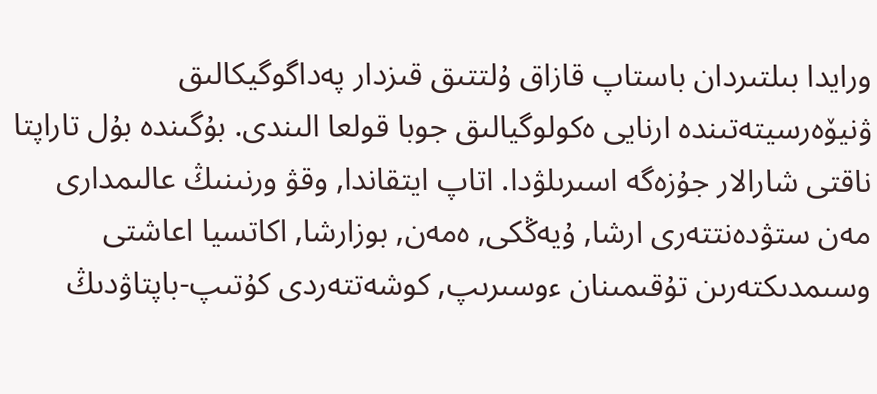ورايدا بىلتىردان باستاپ قازاق ۇلتتىق قىزدار پەداگوگيكالىق ۋنيۆەرسيتەتىندە ارنايى ەكولوگيالىق جوبا قولعا الىندى. بۇگىندە بۇل تاراپتا ناقتى شارالار جۇزەگە اسىرىلۋدا. اتاپ ايتقاندا, وقۋ ورنىنىڭ عالىمدارى مەن ستۋدەنتتەرى ارشا, ۇيەڭكى, ەمەن, بوزارشا, اكاتسيا اعاشتى وسىمدىكتەرىن تۇقىمىنان ءوسىرىپ, كوشەتتەردى كۇتىپ-باپتاۋدىڭ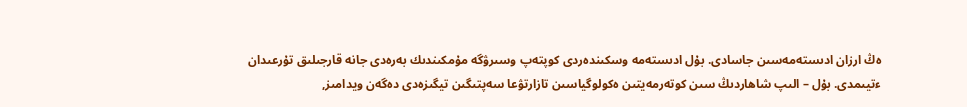ەڭ ارزان ادىستەمەسىن جاسادى. بۇل ادىستەمە وسكىندەردى كوپتەپ وسىرۋگە مۇمكىندىك بەرەدى جانە قارجىلىق تۇرعىدان ءتيىمدى. بۇل – الىپ شاھاردىڭ سىن كوتەرمەيتىن ەكولوگياسىن تازارتۋعا سەپتىگىن تيگىزەدى دەگەن ويدامىز,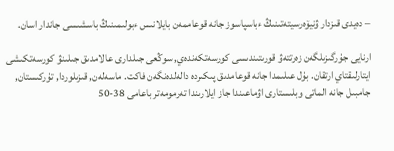– دەيدى قىزدار ۋنيۆەرسيتەتىنىڭ ءباسپاسوز جانە قوعاممەن بايلانىس ءبولىمىنىڭ باسشىسى جاندار اسان.

ارنايى جۇرگىزىلگەن زەرتتەۋ قورىتىندىسى كورسەتكەندەي, سوڭعى جىلدارى عالامدىق جىلىنۋ كورسەتكىشى ايتارلىقتاي ارتقان. بۇل عىلىمدا جانە قوعامدىق پىكىردە دالەلدەنگەن فاكت. ماسەلەن, قىزىلوردا, تۇركىستان, جامبىل جانە الماتى وبلىستارى اۋماعىندا جاز ايلارىندا تەرمومەتر باعامى 38-50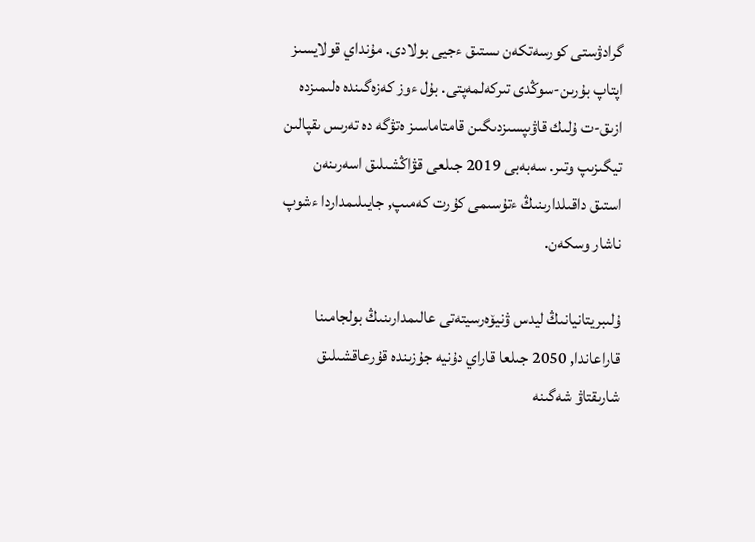گرادۋستى كورسەتكەن ىستىق ءجيى بولادى. مۇنداي قولايسىز اپتاپ بۇرىن-سوڭدى تىركەلمەپتى. بۇل ءوز كەزەگىندە ەلىمىزدە ازىق-ت ۇلىك قاۋىپسىزدىگىن قامتاماسىز ەتۋگە دە تەرىس ىقپالىن تيگىزىپ وتىر. سەبەبى 2019 جىلعى قۋاڭشىلىق اسەرىنەن استىق داقىلدارىنىڭ ءتۇسىمى كۇرت كەمىپ, جايىلىمداردا ءشوپ ناشار وسكەن.

ۇلىبريتانيانىڭ ليدس ۋنيۆەرسيتەتى عالىمدارىنىڭ بولجامىنا قاراعاندا, 2050 جىلعا قاراي دۇنيە جۇزىندە قۇرعاقشىلىق شارىقتاۋ شەگىنە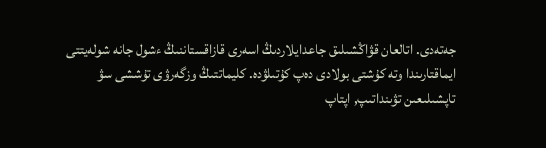جەتەدى. اتالعان قۋاڭشىلىق جاعدايلاردىڭ اسەرى قازاقستاننىڭ ءشول جانە شولەيتتى ايماقتارىندا وتە كۇشتى بولادى دەپ كۇتىلۋدە. كليماتتىڭ وزگەرۋى تۇششى سۋ تاپشىلىعىن تۋىنداتىپ, اپتاپ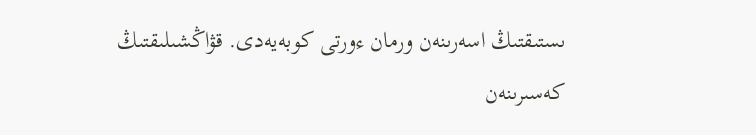ىستىقتىڭ اسەرىنەن ورمان ءورتى كوبەيەدى. قۋاڭشىلىقتىڭ كەسىرىنەن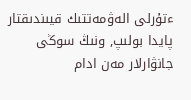ءتۇرلى الەۋمەتتىك قيىندىقتار پايدا بولىپ, ونىڭ سوڭى جانۋارلار مەن ادام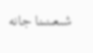شىعىنىنا جانە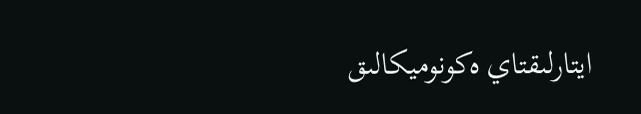ايتارلىقتاي ەكونوميكالىق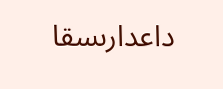داعدارىسقا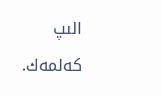الىپ كەلمەك.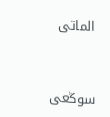الماتى



سوڭعى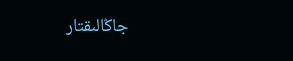جاڭالىقتار